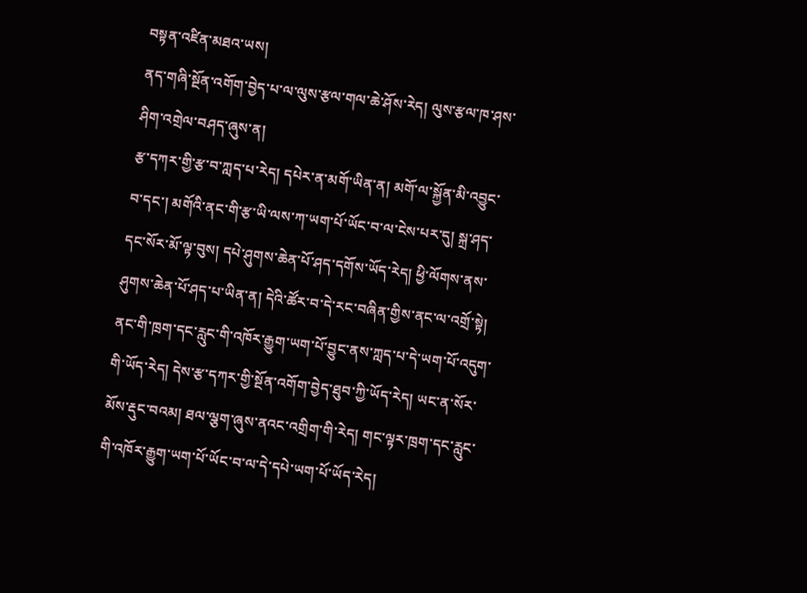བསྟན་འཛིན་མཐའ་ཡས།
ནད་གཞི་སྔོན་འགོག་བྱེད་པ་ལ་ལུས་རྩལ་གལ་ཆེ་ཤོས་རེད། ལུས་རྩལ་ཁ་ཤས་ཤིག་འགྲེལ་བཤད་ཞུས་ན།
རྩ་དཀར་གྱི་རྩ་བ་ཀླད་པ་རེད། དཔེར་ན་མགོ་ཡིན་ན། མགོ་ལ་སྐྱོན་མི་འབྱུང་བ་དང་། མགོའི་ནང་གི་རྩ་ཡི་ལས་ཀ་ཡག་པོ་ཡོང་བ་ལ་ངེས་པར་དུ། སྐྲ་ཤད་དང་སོར་མོ་ལྟ་བུས། དཔེ་ཤུགས་ཆེན་པོ་ཤད་དགོས་ཡོད་རེད། ཕྱི་ལོགས་ནས་ཤུགས་ཆེན་པོ་ཤད་པ་ཡིན་ན། དེའི་ཚོར་བ་དེ་རང་བཞིན་གྱིས་ནང་ལ་འགྲོ་སྟེ། ནང་གི་ཁྲག་དང་རླུང་གི་འཁོར་རྒྱུག་ཡག་པོ་བྱུང་ནས་ཀླད་པ་དེ་ཡག་པོ་འདུག་གི་ཡོད་རེད། དེས་རྩ་དཀར་གྱི་སྔོན་འགོག་བྱེད་ཐུབ་ཀྱི་ཡོད་རེད། ཡང་ན་སོར་མོས་རྡུང་བའམ། ཐལ་ལྕག་ཞུས་ནའང་འགྲིག་གི་རེད། གང་ལྟར་ཁྲག་དང་རླུང་གི་འཁོར་རྒྱུག་ཡག་པོ་ཡོང་བ་ལ་དེ་དཔེ་ཡག་པོ་ཡོད་རེད།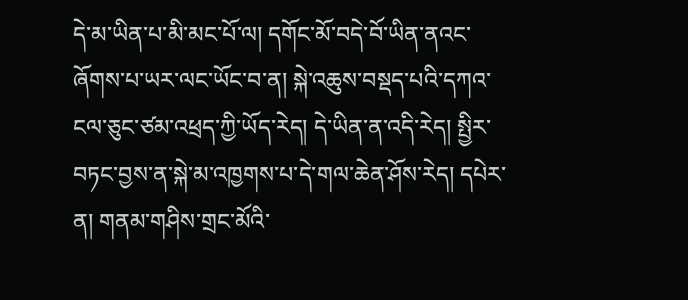དེ་མ་ཡིན་པ་མི་མང་པོ་ལ། དགོང་མོ་བདེ་བོ་ཡིན་ནའང་ཞོགས་པ་ཡར་ལང་ཡོང་བ་ན། སྐེ་འཆུས་བསྡད་པའི་དཀའ་ངལ་ཅུང་ཙམ་འཕྲད་ཀྱི་ཡོད་རེད། དེ་ཡིན་ན་འདི་རེད། སྤྱིར་བཏང་བྱས་ན་སྐེ་མ་འཁྱགས་པ་དེ་གལ་ཆེན་ཤོས་རེད། དཔེར་ན། གནམ་གཤིས་གྲང་མོའི་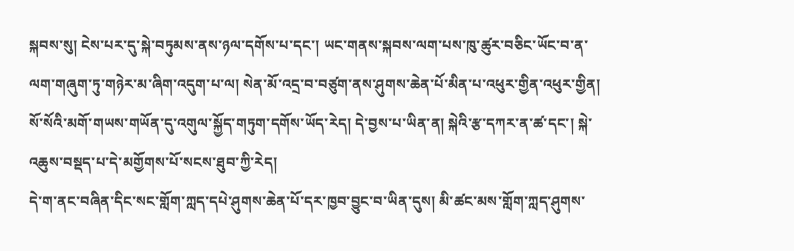སྐབས་སུ། ངེས་པར་དུ་སྐེ་བཏུམས་ནས་ཉལ་དགོས་པ་དང་། ཡང་གནས་སྐབས་ལག་པས་ཁུ་ཚུར་བཅིང་ཡོང་བ་ན་ལག་གཞུག་ཏུ་གཉེར་མ་ཞིག་འདུག་པ་ལ། སེན་མོ་འདྲ་བ་བཙུག་ནས་ཤུགས་ཆེན་པོ་མིན་པ་འཕུར་གྱིན་འཕུར་གྱིན། སོ་སོའི་མགོ་གཡས་གཡོན་དུ་འགུལ་སྐྱོད་གཏུག་དགོས་ཡོད་རེད། དེ་བྱས་པ་ཡིན་ན། སྐེའི་རྩ་དཀར་ན་ཚ་དང་། སྐེ་འཆུས་བསྡད་པ་དེ་མགྱོགས་པོ་སངས་ཐུབ་ཀྱི་རེད།
དེ་ག་ནང་བཞིན་དིང་སང་གློག་ཀླད་དཔེ་ཤུགས་ཆེན་པོ་དར་ཁྱབ་བྱུང་བ་ཡིན་དུས། མི་ཚང་མས་གློག་ཀླད་ཤུགས་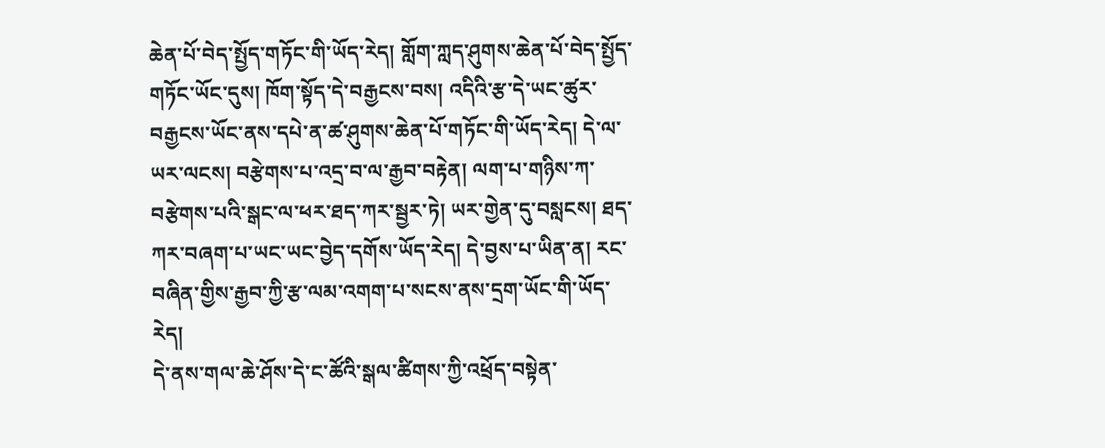ཆེན་པོ་བེད་སྤྱོད་གཏོང་གི་ཡོད་རེད། གློག་ཀླད་ཤུགས་ཆེན་པོ་བེད་སྤྱོད་གཏོང་ཡོང་དུས། ཁོག་སྟོད་དེ་བརྒྱངས་བས། འདིའི་རྩ་དེ་ཡང་ཚུར་བརྒྱངས་ཡོང་ནས་དཔེ་ན་ཚ་ཤུགས་ཆེན་པོ་གཏོང་གི་ཡོད་རེད། དེ་ལ་ཡར་ལངས། བརྩེགས་པ་འདྲ་བ་ལ་རྒྱབ་བརྟེན། ལག་པ་གཉིས་ཀ་བརྩེགས་པའི་སྒང་ལ་ཕར་ཐད་ཀར་སྦྱར་ཏེ། ཡར་གྱེན་དུ་བསླངས། ཐད་ཀར་བཞག་པ་ཡང་ཡང་བྱེད་དགོས་ཡོད་རེད། དེ་བྱས་པ་ཡིན་ན། རང་བཞིན་གྱིས་རྒྱབ་ཀྱི་རྩ་ལམ་འགག་པ་སངས་ནས་དྲག་ཡོང་གི་ཡོད་རེད།
དེ་ནས་གལ་ཆེ་ཤོས་དེ་ང་ཚོའི་སྒལ་ཚིགས་ཀྱི་འཕྲོད་བསྟེན་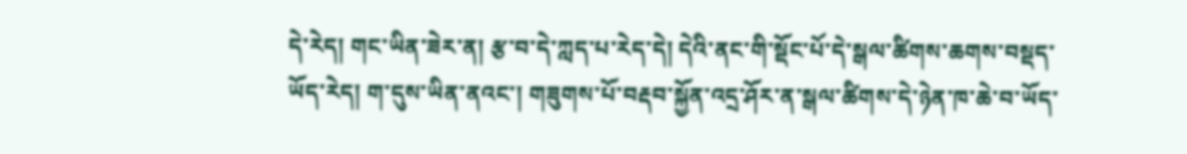དེ་རེད། གང་ཡིན་ཟེར་ན། རྩ་བ་དེ་ཀླད་པ་རེད་དེ། དེའི་ནང་གི་སྡོང་པོ་དེ་སྒལ་ཚིགས་ཆགས་བསྡད་ཡོད་རེད། ག་དུས་ཡིན་ནའང་། གཟུགས་པོ་བརྡབ་སྐྱོན་འདྲ་ཤོར་ན་སྒལ་ཚིགས་དེ་ཉེན་ཁ་ཆེ་བ་ཡོད་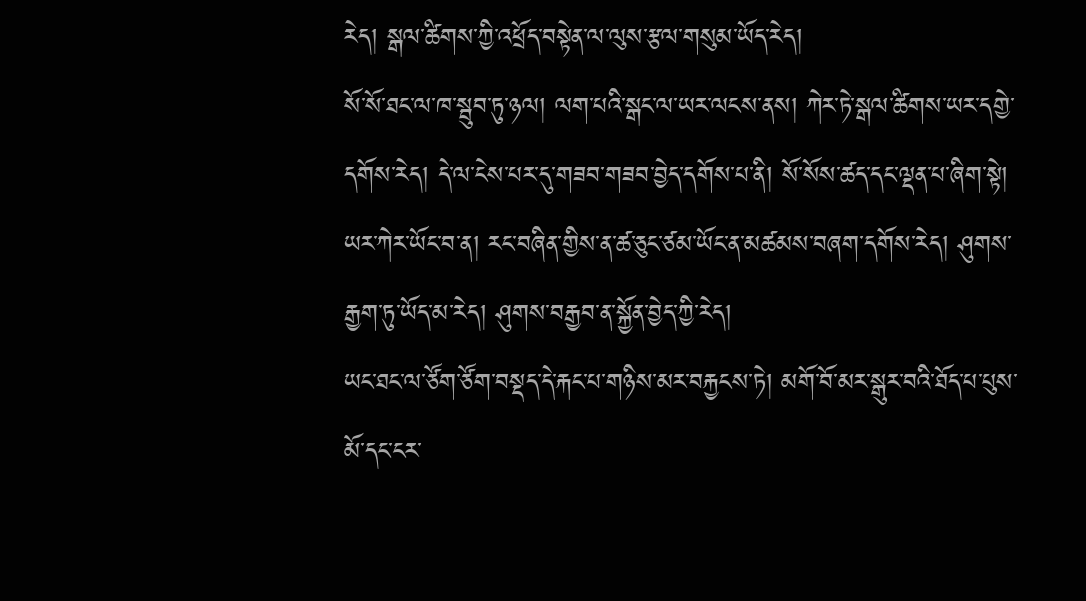རེད། སྒལ་ཚིགས་ཀྱི་འཕྲོད་བསྟེན་ལ་ལུས་རྩལ་གསུམ་ཡོད་རེད།
སོ་སོ་ཐང་ལ་ཁ་སྦུབ་ཏུ་ཉལ། ལག་པའི་སྒང་ལ་ཡར་ལངས་ནས། ཀེར་ཏེ་སྒལ་ཚིགས་ཡར་དགྱེ་དགོས་རེད། དེ་ལ་ངེས་པར་དུ་གཟབ་གཟབ་བྱེད་དགོས་པ་ནི། སོ་སོས་ཚད་དང་ལྡན་པ་ཞིག་སྟེ། ཡར་ཀེར་ཡོང་བ་ན། རང་བཞིན་གྱིས་ན་ཚ་ཅུང་ཙམ་ཡོང་ན་མཚམས་བཞག་དགོས་རེད། ཤུགས་རྒྱག་ཏུ་ཡོད་མ་རེད། ཤུགས་བརྒྱབ་ན་སྐྱོན་བྱེད་ཀྱི་རེད།
ཡང་ཐང་ལ་ཙོག་ཙོག་བསྡད་དེ་རྐང་པ་གཉིས་མར་བརྐྱངས་ཏེ། མགོ་བོ་མར་སྒུར་བའི་ཐོད་པ་པུས་མོ་དང་ངར་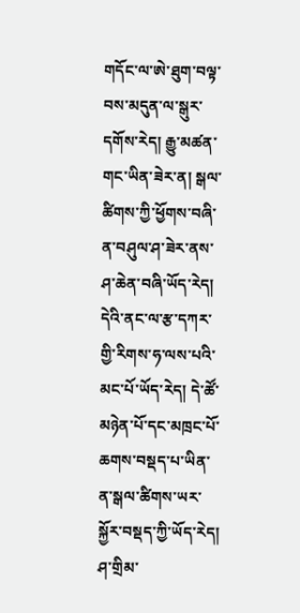གདོང་ལ་ཨེ་ཐུག་བལྟ་བས་མདུན་ལ་སྒུར་དགོས་རེད། རྒྱུ་མཚན་གང་ཡིན་ཟེར་ན། སྒལ་ཚིགས་ཀྱི་ཕྱོགས་བཞི་ན་བཤུལ་ཤ་ཟེར་ནས་ཤ་ཆེན་བཞི་ཡོད་རེད། དེའི་ནང་ལ་རྩ་དཀར་གྱི་རིགས་ཧ་ལས་པའི་མང་པོ་ཡོད་རེད། དེ་ཚོ་མཉེན་པོ་དང་མཁྲང་པོ་ཆགས་བསྡད་པ་ཡིན་ན་སྒལ་ཚིགས་ཡར་སྐྱོར་བསྡད་ཀྱི་ཡོད་རེད། ཤ་གྲིམ་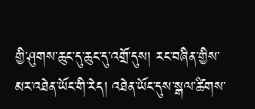གྱི་ཤུགས་ཆུང་དུ་ཆུང་དུ་འགྲོ་དུས། རང་བཞིན་གྱིས་མར་འཐེན་ཡོང་གི་རེད། འཐེན་ཡོང་དུས་སྒལ་ཚིགས་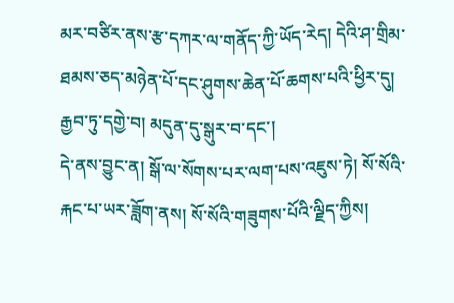མར་བཙིར་ནས་རྩ་དཀར་ལ་གནོད་ཀྱི་ཡོད་རེད། དེའི་ཤ་གྲིམ་ཐམས་ཅད་མཉེན་པོ་དང་ཤུགས་ཆེན་པོ་ཆགས་པའི་ཕྱིར་དུ། རྒྱབ་ཏུ་དགྱེ་བ། མདུན་དུ་སྒུར་བ་དང་།
དེ་ནས་བྱུང་ན། སྒོ་ལ་སོགས་པར་ལག་པས་འཇུས་ཏེ། སོ་སོའི་རྐང་པ་ཡར་ཟློག་ནས། སོ་སོའི་གཟུགས་པོའི་ལྗིད་ཀྱིས།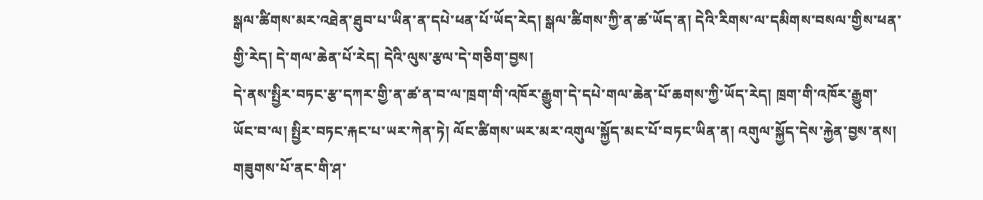སྒལ་ཚིགས་མར་འཐེན་ཐུབ་པ་ཡིན་ན་དཔེ་ཕན་པོ་ཡོད་རེད། སྒལ་ཚིགས་ཀྱི་ན་ཚ་ཡོད་ན། དེའི་རིགས་ལ་དམིགས་བསལ་གྱིས་ཕན་གྱི་རེད། དེ་གལ་ཆེན་པོ་རེད། དེའི་ལུས་རྩལ་དེ་གཅིག་བྱས།
དེ་ནས་སྤྱིར་བཏང་རྩ་དཀར་གྱི་ན་ཚ་ན་བ་ལ་ཁྲག་གི་འཁོར་རྒྱུག་དེ་དཔེ་གལ་ཆེན་པོ་ཆགས་ཀྱི་ཡོད་རེད། ཁྲག་གི་འཁོར་རྒྱུག་ཡོང་བ་ལ། སྤྱིར་བཏང་རྐང་པ་ཡར་ཀེན་ཏེ། ལོང་ཚིགས་ཡར་མར་འགུལ་སྐྱོད་མང་པོ་བཏང་ཡིན་ན། འགུལ་སྐྱོད་དེས་རྐྱེན་བྱས་ནས། གཟུགས་པོ་ནང་གི་ཤ་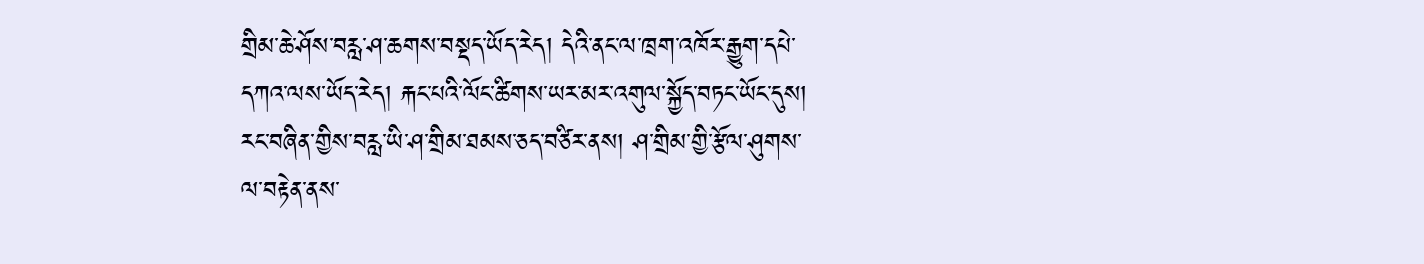གྲིམ་ཆེ་ཤོས་བརླ་ཤ་ཆགས་བསྡད་ཡོད་རེད། དེའི་ནང་ལ་ཁྲག་འཁོར་རྒྱུག་དཔེ་དཀའ་ལས་ཡོད་རེད། རྐང་པའི་ལོང་ཚིགས་ཡར་མར་འགུལ་སྐྱོད་བཏང་ཡོང་དུས། རང་བཞིན་གྱིས་བརླ་ཡི་ཤ་གྲིམ་ཐམས་ཅད་བཙིར་ནས། ཤ་གྲིམ་གྱི་རྩོལ་ཤུགས་ལ་བརྟེན་ནས་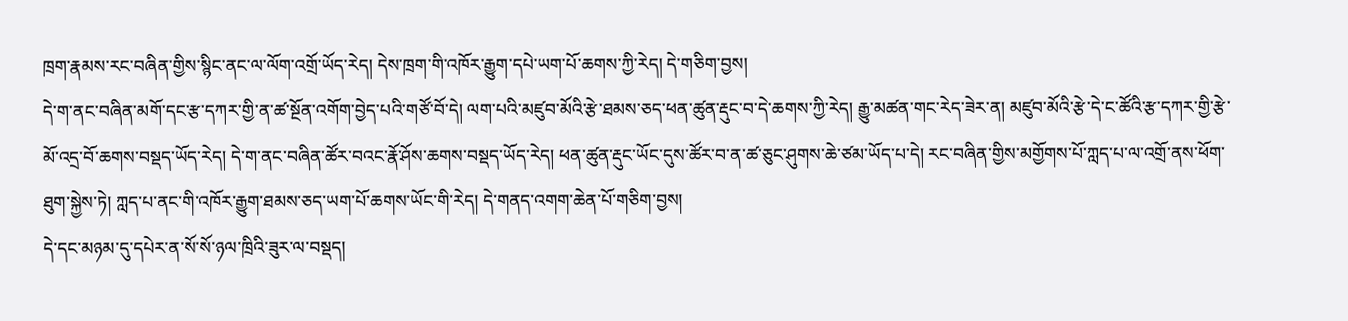ཁྲག་རྣམས་རང་བཞིན་གྱིས་སྙིང་ནང་ལ་ལོག་འགྲོ་ཡོད་རེད། དེས་ཁྲག་གི་འཁོར་རྒྱུག་དཔེ་ཡག་པོ་ཆགས་ཀྱི་རེད། དེ་གཅིག་བྱས།
དེ་ག་ནང་བཞིན་མགོ་དང་རྩ་དཀར་གྱི་ན་ཚ་སྔོན་འགོག་བྱེད་པའི་གཙོ་བོ་དེ། ལག་པའི་མཛུབ་མོའི་རྩེ་ཐམས་ཅད་ཕན་ཚུན་རྡུང་བ་དེ་ཆགས་ཀྱི་རེད། རྒྱུ་མཚན་གང་རེད་ཟེར་ན། མཛུབ་མོའི་རྩེ་དེ་ང་ཚོའི་རྩ་དཀར་གྱི་རྩེ་མོ་འདྲ་བོ་ཆགས་བསྡད་ཡོད་རེད། དེ་ག་ནང་བཞིན་ཚོར་བའང་རྣོ་ཤོས་ཆགས་བསྡད་ཡོད་རེད། ཕན་ཚུན་རྡུང་ཡོང་དུས་ཚོར་བ་ན་ཚ་ཅུང་ཤུགས་ཆེ་ཙམ་ཡོད་པ་དེ། རང་བཞིན་གྱིས་མགྱོགས་པོ་ཀླད་པ་ལ་འགྲོ་ནས་ཕོག་ཐུག་སྐྱེས་ཏེ། ཀླད་པ་ནང་གི་འཁོར་རྒྱུག་ཐམས་ཅད་ཡག་པོ་ཆགས་ཡོང་གི་རེད། དེ་གནད་འགག་ཆེན་པོ་གཅིག་བྱས།
དེ་དང་མཉམ་དུ་དཔེར་ན་སོ་སོ་ཉལ་ཁྲིའི་ཟུར་ལ་བསྡད།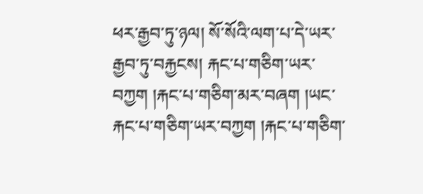ཕར་རྒྱབ་ཏུ་ཉལ། སོ་སོའི་ལག་པ་དེ་ཡར་རྒྱབ་ཏུ་བརྐྱངས། རྐང་པ་གཅིག་ཡར་བཀྱག །རྐང་པ་གཅིག་མར་བཞག །ཡང་རྐང་པ་གཅིག་ཡར་བཀྱག །རྐང་པ་གཅིག་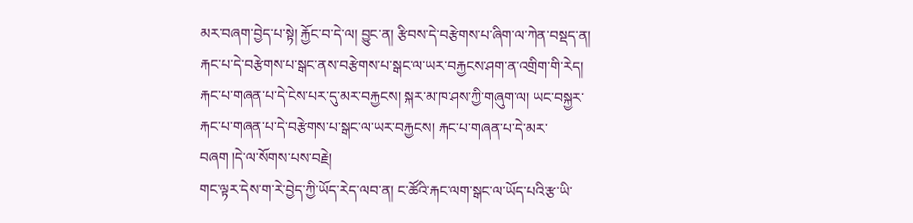མར་བཞག་བྱེད་པ་སྟེ། རྐྱོང་བ་དེ་ལ། བྱུང་ན། རྩིབས་དེ་བརྩེགས་པ་ཞིག་ལ་ཀེན་བསྡད་ན། རྐང་པ་དེ་བརྩེགས་པ་སྒང་ནས་བརྩེགས་པ་སྒང་ལ་ཡར་བརྐྱངས་ཤག་ན་འགྲིག་གི་རེད། རྐང་པ་གཞན་པ་དེ་ངེས་པར་དུ་མར་བརྐྱངས། སྐར་མ་ཁ་ཤས་ཀྱི་གཞུག་ལ། ཡང་བསྐྱར་རྐང་པ་གཞན་པ་དེ་བརྩེགས་པ་སྒང་ལ་ཡར་བརྐྱངས། རྐང་པ་གཞན་པ་དེ་མར་བཞག །དེ་ལ་སོགས་པས་བརྗེ།
གང་ལྟར་དེས་ག་རེ་བྱེད་ཀྱི་ཡོད་རེད་ལབ་ན། ང་ཚོའི་རྐང་ལག་སྒང་ལ་ཡོད་པའི་རྩ་ཡི་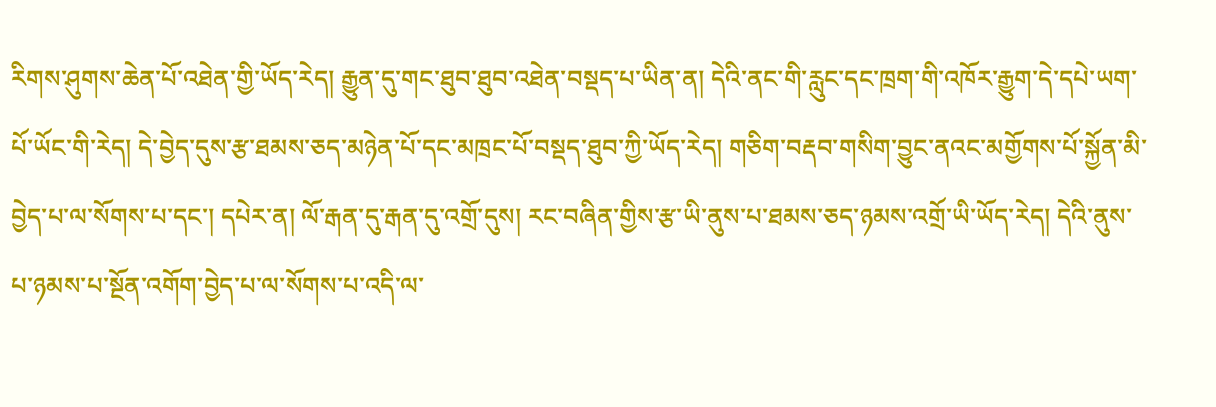རིགས་ཤུགས་ཆེན་པོ་འཐེན་གྱི་ཡོད་རེད། རྒྱུན་དུ་གང་ཐུབ་ཐུབ་འཐེན་བསྡད་པ་ཡིན་ན། དེའི་ནང་གི་རླུང་དང་ཁྲག་གི་འཁོར་རྒྱུག་དེ་དཔེ་ཡག་པོ་ཡོང་གི་རེད། དེ་བྱེད་དུས་རྩ་ཐམས་ཅད་མཉེན་པོ་དང་མཁྲང་པོ་བསྡད་ཐུབ་ཀྱི་ཡོད་རེད། གཅིག་བརྡབ་གསིག་བྱུང་ནའང་མགྱོགས་པོ་སྐྱོན་མི་བྱེད་པ་ལ་སོགས་པ་དང་། དཔེར་ན། ལོ་རྒན་དུ་རྒན་དུ་འགྲོ་དུས། རང་བཞིན་གྱིས་རྩ་ཡི་ནུས་པ་ཐམས་ཅད་ཉམས་འགྲོ་ཡི་ཡོད་རེད། དེའི་ནུས་པ་ཉམས་པ་སྔོན་འགོག་བྱེད་པ་ལ་སོགས་པ་འདི་ལ་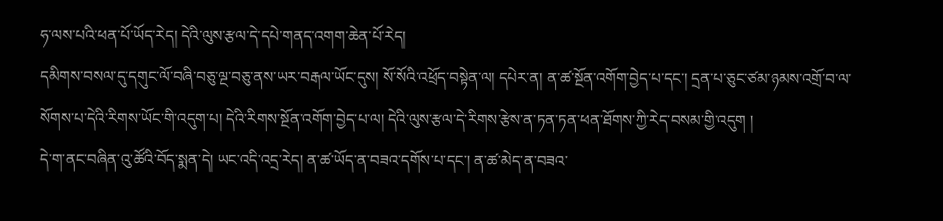ཧ་ལས་པའི་ཕན་པོ་ཡོད་རེད། དེའི་ལུས་རྩལ་དེ་དཔེ་གནད་འགག་ཆེན་པོ་རེད།
དམིགས་བསལ་དུ་དགུང་ལོ་བཞི་བཅུ་ལྔ་བཅུ་ནས་ཡར་བརྒལ་ཡོང་དུས། སོ་སོའི་འཕྲོད་བསྟེན་ལ། དཔེར་ན། ན་ཚ་སྔོན་འགོག་བྱེད་པ་དང་། དྲན་པ་ཅུང་ཙམ་ཉམས་འགྲོ་བ་ལ་སོགས་པ་དེའི་རིགས་ཡོང་གི་འདུག་པ། དེའི་རིགས་སྔོན་འགོག་བྱེད་པ་ལ། དེའི་ལུས་རྩལ་དེ་རིགས་རྩེས་ན་ཏན་ཏན་ཕན་ཐོགས་ཀྱི་རེད་བསམ་གྱི་འདུག །
དེ་ག་ནང་བཞིན་འུ་ཚོའི་བོད་སྨན་དེ། ཡང་འདི་འདྲ་རེད། ན་ཚ་ཡོད་ན་བཟའ་དགོས་པ་དང་། ན་ཚ་མེད་ན་བཟའ་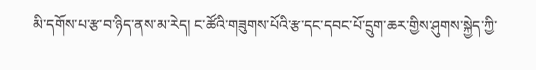མི་དགོས་པ་རྩ་བ་ཉིད་ནས་མ་རེད། ང་ཚོའི་གཟུགས་པོའི་རྩ་དང་དབང་པོ་དྲུག་ཆར་གྱིས་ཤུགས་སྐྱེད་ཀྱི་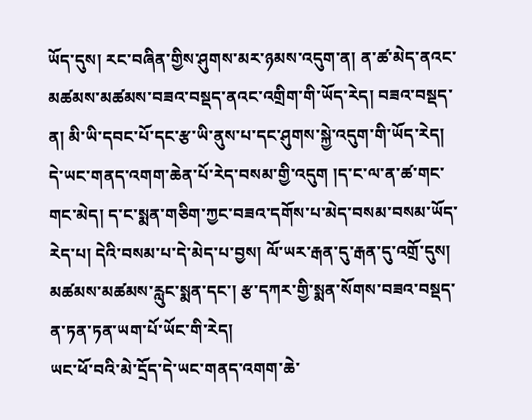ཡོད་དུས། རང་བཞིན་གྱིས་ཤུགས་མར་ཉམས་འདུག་ན། ན་ཚ་མེད་ནའང་མཚམས་མཚམས་བཟའ་བསྡད་ནའང་འགྲིག་གི་ཡོད་རེད། བཟའ་བསྡད་ན། མི་ཡི་དབང་པོ་དང་རྩ་ཡི་ནུས་པ་དང་ཤུགས་སྐྱེ་འདུག་གི་ཡོད་རེད། དེ་ཡང་གནད་འགག་ཆེན་པོ་རེད་བསམ་གྱི་འདུག །ད་ང་ལ་ན་ཚ་གང་གང་མེད། ད་ང་སྨན་གཅིག་ཀྱང་བཟའ་དགོས་པ་མེད་བསམ་བསམ་ཡོད་རེད་པ། དེའི་བསམ་པ་དེ་མེད་པ་བྱས། ལོ་ཡར་རྒན་དུ་རྒན་དུ་འགྲོ་དུས། མཚམས་མཚམས་རླུང་སྨན་དང་། རྩ་དཀར་གྱི་སྨན་སོགས་བཟའ་བསྡད་ན་ཏན་ཏན་ཡག་པོ་ཡོང་གི་རེད།
ཡང་ཕོ་བའི་མེ་དྲོད་དེ་ཡང་གནད་འགག་ཆེ་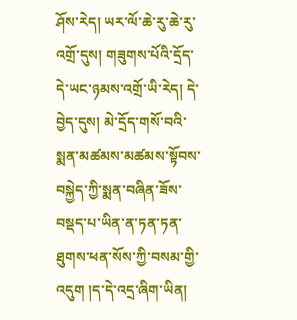ཤོས་རེད། ཡར་ལོ་ཆེ་རུ་ཆེ་རུ་འགྲོ་དུས། གཟུགས་པོའི་དྲོད་དེ་ཡང་ཉམས་འགྲོ་ཡི་རེད། དེ་བྱེད་དུས། མེ་དྲོད་གསོ་བའི་སྨན་མཚམས་མཚམས་སྟོབས་བསྐྱེད་ཀྱི་སྨན་བཞིན་ཟོས་བསྡད་པ་ཡིན་ན་ཏན་ཏན་ཐུགས་ཕན་སོས་ཀྱི་བསམ་གྱི་འདུག །ད་དེ་འདྲ་ཞིག་ཡིན།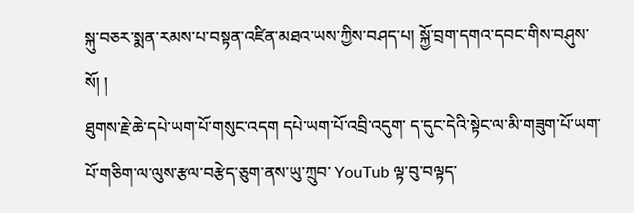སྐུ་བཅར་སྨན་རམས་པ་བསྟན་འཛིན་མཐའ་ཡས་ཀྱིས་བཤད་པ། སྐྱོ་བྲག་དགའ་དབང་གིས་བཤུས་སོ། །
ཐུགས་རྗེ་ཆེ་དཔེ་ཡག་པོ་གསུང་འདག དཔེ་ཡག་པོ་འབྲི་འདུག་ ད་དུང་དེའི་སྟེང་ལ་མི་གཟུག་པོ་ཡག་པོ་གཅིག་ལ་ལུས་རྩལ་བརྩེད་ཅུག་ནས་ཡུ་ཀྲུབ་ YouTub ལྟ་བུ་བལྟད་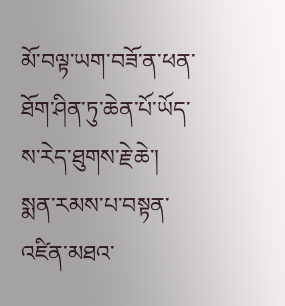མོ་བལྟ་ཡག་བཟོ་ན་ཕན་ཐོག་ཤིན་ཏུ་ཆེན་པོ་ཡོད་ས་རེད་ཐུགས་རྗེ་ཆེ་།
སྨན་རམས་པ་བསྟན་འཛིན་མཐའ་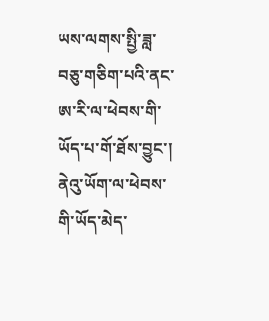ཡས་ལགས་སྤྱི་ཟླ་བཅུ་གཅིག་པའི་ནང་ཨ་རི་ལ་ཕེབས་གི་ཡོད་པ་གོ་ཐོས་བྱུང་།
ནེའུ་ཡོག་ལ་ཕེབས་གི་ཡོད་མེད་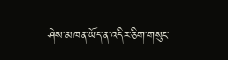ཤེས་མཁན་ཡོད་ན་འདིར་ཅིག་གསུང་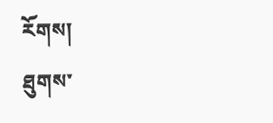རོགས།
ཐུགས་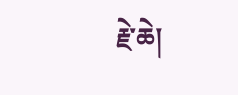རྗེ་ཆེ།